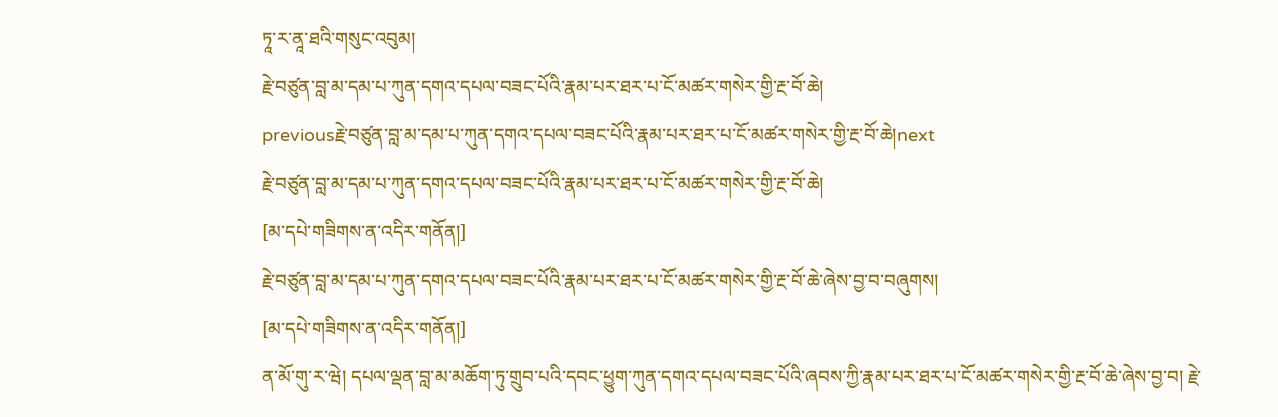ཏཱ་ར་ནཱ་ཐའི་གསུང་འབུམ།
རྗེ་བཙུན་བླ་མ་དམ་པ་ཀུན་དགའ་དཔལ་བཟང་པོའི་རྣམ་པར་ཐར་པ་ངོ་མཚར་གསེར་གྱི་རྔ་བོ་ཆེ།
previousརྗེ་བཙུན་བླ་མ་དམ་པ་ཀུན་དགའ་དཔལ་བཟང་པོའི་རྣམ་པར་ཐར་པ་ངོ་མཚར་གསེར་གྱི་རྔ་བོ་ཆེ།next
རྗེ་བཙུན་བླ་མ་དམ་པ་ཀུན་དགའ་དཔལ་བཟང་པོའི་རྣམ་པར་ཐར་པ་ངོ་མཚར་གསེར་གྱི་རྔ་བོ་ཆེ།
[མ་དཔེ་གཟིགས་ན་འདིར་གནོན།]
རྗེ་བཙུན་བླ་མ་དམ་པ་ཀུན་དགའ་དཔལ་བཟང་པོའི་རྣམ་པར་ཐར་པ་ངོ་མཚར་གསེར་གྱི་རྔ་བོ་ཆེ་ཞེས་བྱ་བ་བཞུགས།
[མ་དཔེ་གཟིགས་ན་འདིར་གནོན།]
ན་མོ་གུ་ར་ཝེ། དཔལ་ལྡན་བླ་མ་མཆོག་ཏུ་གྲུབ་པའི་དབང་ཕྱུག་ཀུན་དགའ་དཔལ་བཟང་པོའི་ཞབས་ཀྱི་རྣམ་པར་ཐར་པ་ངོ་མཚར་གསེར་གྱི་རྔ་བོ་ཆེ་ཞེས་བྱ་བ། རྗེ་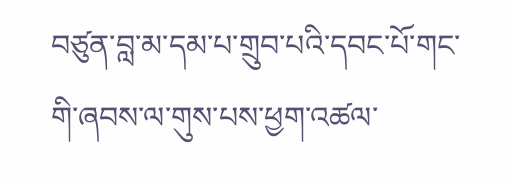བཙུན་བླ་མ་དམ་པ་གྲུབ་པའི་དབང་པོ་གང་གི་ཞབས་ལ་གུས་པས་ཕྱག་འཚལ་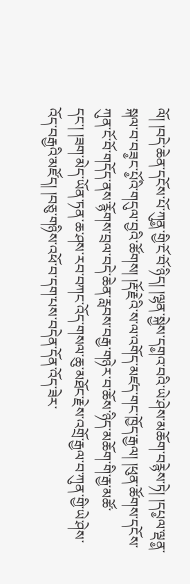ལོ། །བདེ་ཆེན་དངོས་པོ་ཀུན༵་གྱི་ངོ་བོ་ཉིད། །ལྷན་སྐྱེས་དག༵འ་བའི་ཡེ་ཤེས་མཆོག་བརྙེས་ཏེ། །དཔ༵ལ་ལྡན༵་སྐལ་བ་བཟ༵ང་པོ༵འི་གདུལ་བྱའི་ཚོགས། །རྡོ་རྗེའི་ས་ལ་འགོད་མཛད་གང་ཁྱོད་རྒྱལ། །ཕུན་ཚོགས་དངོས་ཀུན་ངོ་བོ་གདོད་ནས་རྙོགས་བྲལ་བདེ་ཆེན་རླབས་བརྒྱ་གཉེར་བ་ཆོས་ཉིད་མཆོག་གི་རྒྱ་མཚོ་དང་། །ཟག་མེད་ཡོན་ཏན་ཆ་ཤས་རབ་བཀང་འོད་གསལ་ཆུ་མཐོང་རྗེས་འགྲོ་རྒྱལ་བ་ཀུན་གྱི་ཡེ་ཤེས་འོད་བརྒྱའི་མཛོད། །བཅུ་གཉིས་འཕོ་བ་དག་པས་བདེན་དོན་འོད་ཟེར་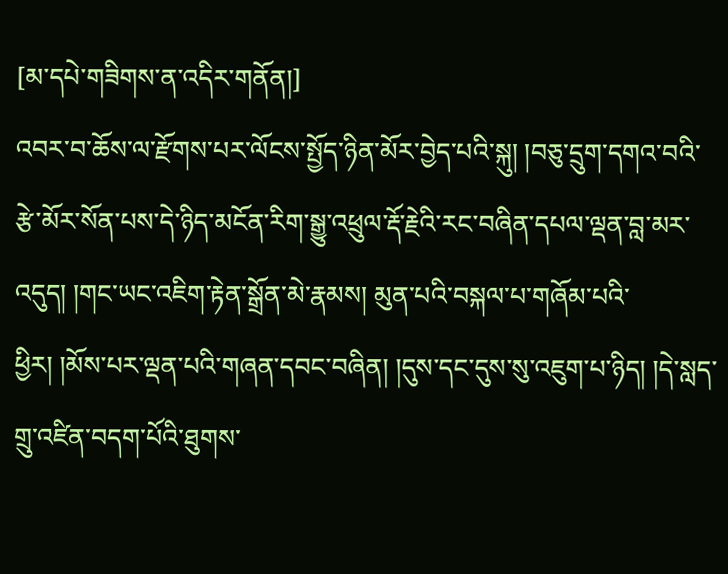[མ་དཔེ་གཟིགས་ན་འདིར་གནོན།]
འབར་བ་ཆོས་ལ་རྫོགས་པར་ལོངས་སྤྱོད་ཉིན་མོར་བྱེད་པའི་སྐུ། །བཅུ་དྲུག་དགའ་བའི་རྩེ་མོར་སོན་པས་དེ་ཉིད་མངོན་རིག་སྒྱུ་འཕྲུལ་རྡོ་རྗེའི་རང་བཞིན་དཔལ་ལྡན་བླ་མར་འདུད། །གང་ཡང་འཇིག་རྟེན་སྒྲོན་མེ་རྣམས། མུན་པའི་བསྐལ་པ་གཞོམ་པའི་ཕྱིར། །མོས་པར་ལྡན་པའི་གཞན་དབང་བཞིན། །དུས་དང་དུས་སུ་འཇུག་པ་ཉིད། །དེ་སླད་གྲུ་འཛིན་བདག་པོའི་ཐུགས་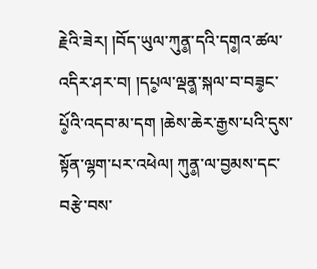རྗེའི་ཟེར། །བོད་ཡུལ་ཀུན༵་དའི་དག༵འ་ཚལ་འདིར་ཤར་བ། །དཔ༵ལ་ལྡན༵་སྐལ་བ་བཟ༵ང་པོ༵འི་འདབ་མ་དག །ཆེས་ཆེར་རྒྱས་པའི་དུས་སྟོན་ལྷག་པར་འཕེལ། ཀུན༵་ལ་བྱམས་དང་བརྩེ་བས་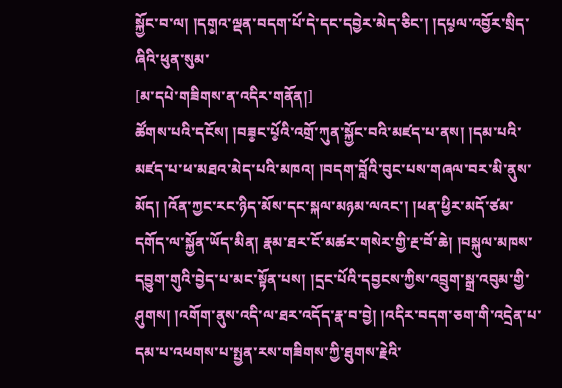སྐྱོང་བ་ལ། །དག༵འ་ལྡན་བདག་པོ་དེ་དང་དབྱེར་མེད་ཅིང་། །དཔ༵ལ་འབྱོར་སྲིད་ཞིའི་ཕུན་སུམ་
[མ་དཔེ་གཟིགས་ན་འདིར་གནོན།]
ཚོགས་པའི་དངོས། །བཟ༵ང་པོ༵འི་འགྲོ་ཀུན་སྐྱོང་བའི་མཛད་པ་ནས། །དམ་པའི་མཛད་པ་ཕ་མཐའ་མེད་པའི་མཁའ། །བདག་བློའི་བུང་པས་གཞལ་བར་མི་ནུས་མོད། །འོན་ཀྱང་རང་ཉིད་མོས་དང་སྐལ་མཉམ་ལའང་། །ཕན་ཕྱིར་མདོ་ཙམ་དགོད་ལ་སྐྱོན་ཡོད་མིན། རྣམ་ཐར་ངོ་མཚར་གསེར་གྱི་རྔ་བོ་ཆེ། །བསྐུལ་མཁས་དབྱུག་གུའི་བྱེད་པ་མང་སྟོན་པས། །དྲང་པོའི་དབྱངས་ཀྱིས་འབྲུག་སྒྲ་འབུམ་གྱི་ཤུགས། །འགོག་ནུས་འདི་ལ་ཐར་འདོད་རྣ་བ་བྱེ། །འདིར་བདག་ཅག་གི་འདྲེན་པ་དམ་པ་འཕགས་པ་སྤྱན་རས་གཟིགས་ཀྱི་ཐུགས་རྗེའི་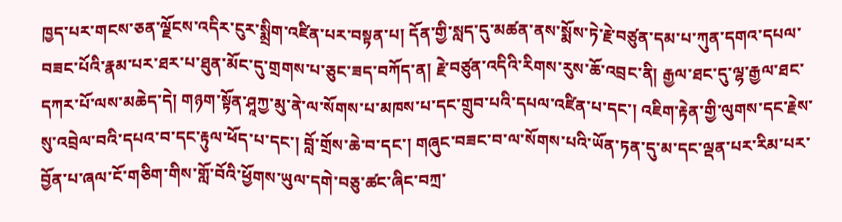ཁྱད་པར་གངས་ཅན་ལྗོངས་འདིར་ངུར་སྨྲིག་འཛིན་པར་བསྟན་པ། དོན་གྱི་སླད་དུ་མཚན་ནས་སྨོས་ཏེ་རྗེ་བཙུན་དམ་པ་ཀུན་དགའ་དཔལ་བཟང་པོའི་རྣམ་པར་ཐར་པ་ཐུན་མོང་དུ་གྲགས་པ་ཅུང་ཟད་བཀོད་ན། རྗེ་བཙུན་འདིའི་རིགས་རུས་ཆོ་འབྲང་ནི། རྒྱལ་ཐང་དུ་ལྷ་རྒྱལ་ཐང་དཀར་པོ་ལས་མཆེད་དེ། གཉག་སྟོན་ཤཱཀྱ་མུ་ནེ་ལ་སོགས་པ་མཁས་པ་དང་གྲུབ་པའི་དཔལ་འཛིན་པ་དང་། འཇིག་རྟེན་གྱི་ལུགས་དང་རྗེས་སུ་འབྲེལ་བའི་དཔའ་བ་དང་རྟུལ་ཕོད་པ་དང་། བློ་གྲོས་ཆེ་བ་དང་། གཞུང་བཟང་བ་ལ་སོགས་པའི་ཡོན་ཏན་དུ་མ་དང་ལྡན་པར་རིམ་པར་བྱོན་པ་ཞལ་ངོ་གཅིག་གིས་གློ་བོའི་ཕྱོགས་ཡུལ་དགེ་བཅུ་ཚང་ཞིང་བཀྲ་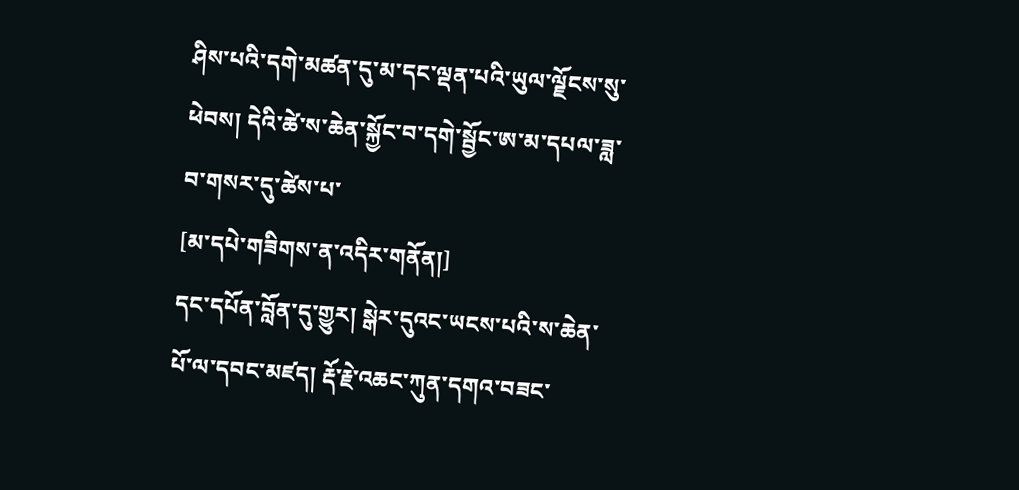ཤིས་པའི་དགེ་མཚན་དུ་མ་དང་ལྡན་པའི་ཡུལ་ལྗོངས་སུ་ཕེབས། དེའི་ཚེ་ས་ཆེན་སྐྱོང་བ་དགེ་སྦྱོང་ཨ་མ་དཔལ་ཟླ་བ་གསར་དུ་ཚེས་པ་
[མ་དཔེ་གཟིགས་ན་འདིར་གནོན།]
དང་དཔོན་བློན་དུ་གྱུར། སྒེར་དུའང་ཡངས་པའི་ས་ཆེན་པོ་ལ་དབང་མཛད། རྡོ་རྗེ་འཆང་ཀུན་དགའ་བཟང་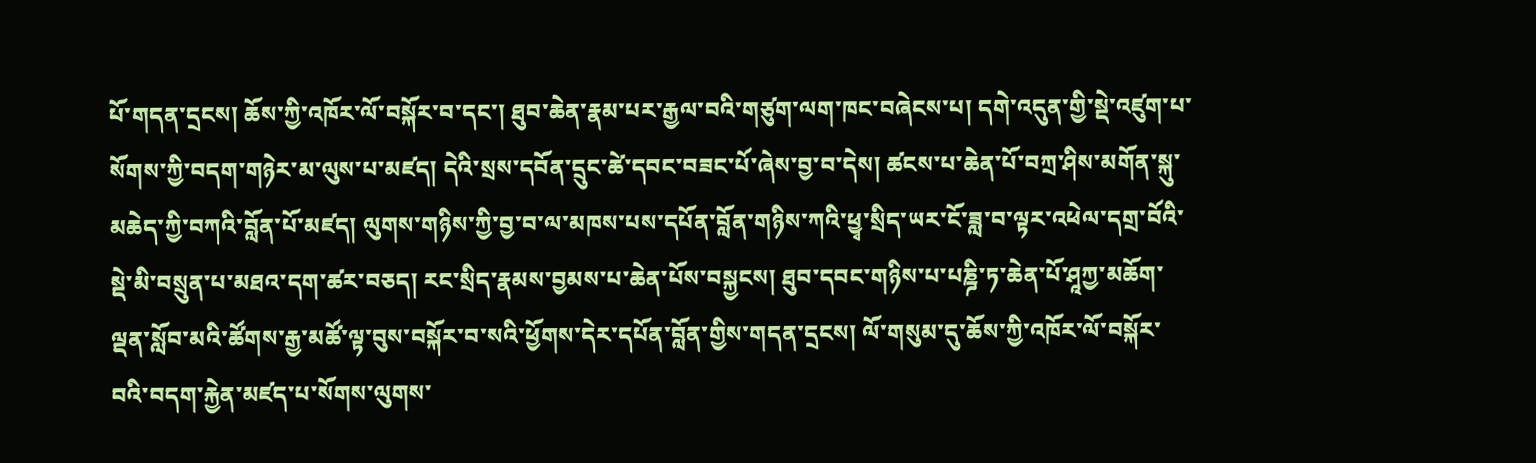པོ་གདན་དྲངས། ཆོས་ཀྱི་འཁོར་ལོ་བསྐོར་བ་དང་། ཐུབ་ཆེན་རྣམ་པར་རྒྱལ་བའི་གཙུག་ལག་ཁང་བཞེངས་པ། དགེ་འདུན་གྱི་སྡེ་འཛུག་པ་སོགས་ཀྱི་བདག་གཉེར་མ་ལུས་པ་མཛད། དེའི་སྲས་དབོན་དྲུང་ཚེ་དབང་བཟང་པོ་ཞེས་བྱ་བ་དེས། ཚངས་པ་ཆེན་པོ་བཀྲ་ཤིས་མགོན་སྐུ་མཆེད་ཀྱི་བཀའི་བློན་པོ་མཛད། ལུགས་གཉིས་ཀྱི་བྱ་བ་ལ་མཁས་པས་དཔོན་བློན་གཉིས་ཀའི་ཕྱྭ་སྲིད་ཡར་ངོ་ཟླ་བ་ལྟར་འཕེལ་དགྲ་བོའི་སྡེ་མི་བསྲུན་པ་མཐའ་དག་ཚར་བཅད། རང་སྲིད་རྣམས་བྱམས་པ་ཆེན་པོས་བསྐྱངས། ཐུབ་དབང་གཉིས་པ་པཎྜི་ཏ་ཆེན་པོ་ཤཱཀྱ་མཆོག་ལྡན་སློབ་མའི་ཚོགས་རྒྱ་མཚོ་ལྟ་བུས་བསྐོར་བ་སའི་ཕྱོགས་དེར་དཔོན་བློན་གྱིས་གདན་དྲངས། ལོ་གསུམ་དུ་ཆོས་ཀྱི་འཁོར་ལོ་བསྐོར་བའི་བདག་རྐྱེན་མཛད་པ་སོགས་ལུགས་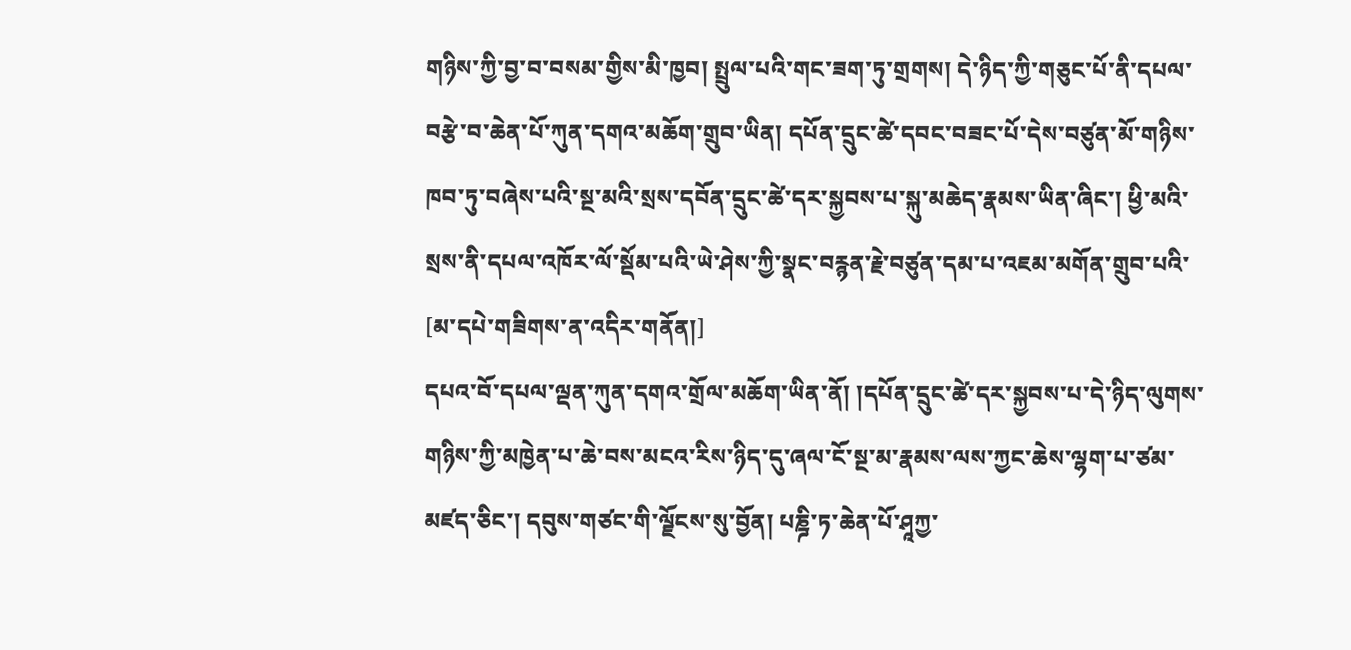གཉིས་ཀྱི་བྱ་བ་བསམ་གྱིས་མི་ཁྱབ། སྤྲུལ་པའི་གང་ཟག་ཏུ་གྲགས། དེ་ཉིད་ཀྱི་གཅུང་པོ་ནི་དཔལ་བརྩེ་བ་ཆེན་པོ་ཀུན་དགའ་མཆོག་གྲུབ་ཡིན། དཔོན་དྲུང་ཚེ་དབང་བཟང་པོ་དེས་བཙུན་མོ་གཉིས་ཁབ་ཏུ་བཞེས་པའི་སྔ་མའི་སྲས་དབོན་དྲུང་ཚེ་དར་སྐྱབས་པ་སྐུ་མཆེད་རྣམས་ཡིན་ཞིང་། ཕྱི་མའི་སྲས་ནི་དཔལ་འཁོར་ལོ་སྡོམ་པའི་ཡེ་ཤེས་ཀྱི་སྣང་བརྙན་རྗེ་བཙུན་དམ་པ་འཇམ་མགོན་གྲུབ་པའི་
[མ་དཔེ་གཟིགས་ན་འདིར་གནོན།]
དཔའ་བོ་དཔལ་ལྡན་ཀུན་དགའ་གྲོལ་མཆོག་ཡིན་ནོ། །དཔོན་དྲུང་ཚེ་དར་སྐྱབས་པ་དེ་ཉིད་ལུགས་གཉིས་ཀྱི་མཁྱེན་པ་ཆེ་བས་མངའ་རིས་ཉིད་དུ་ཞལ་ངོ་སྔ་མ་རྣམས་ལས་ཀྱང་ཆེས་ལྷག་པ་ཙམ་མཛད་ཅིང་། དབུས་གཙང་གི་ལྗོངས་སུ་བྱོན། པཎྜི་ཏ་ཆེན་པོ་ཤཱཀྱ་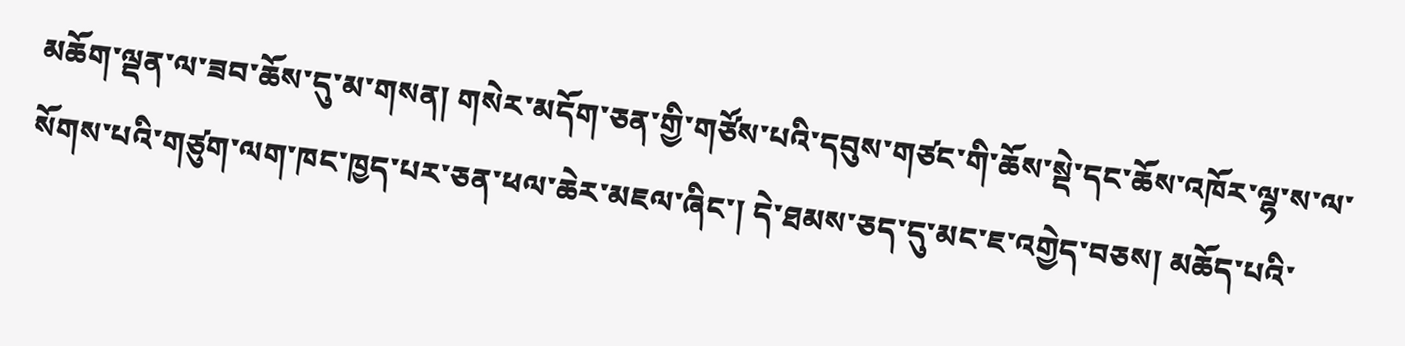མཆོག་ལྡན་ལ་ཟབ་ཆོས་དུ་མ་གསན། གསེར་མདོག་ཅན་གྱི་གཙོས་པའི་དབུས་གཙང་གི་ཆོས་སྡེ་དང་ཆོས་འཁོར་ལྷ་ས་ལ་སོགས་པའི་གཙུག་ལག་ཁང་ཁྱད་པར་ཅན་ཕལ་ཆེར་མཇལ་ཞིང་། དེ་ཐམས་ཅད་དུ་མང་ཇ་འགྱེད་བཅས། མཆོད་པའི་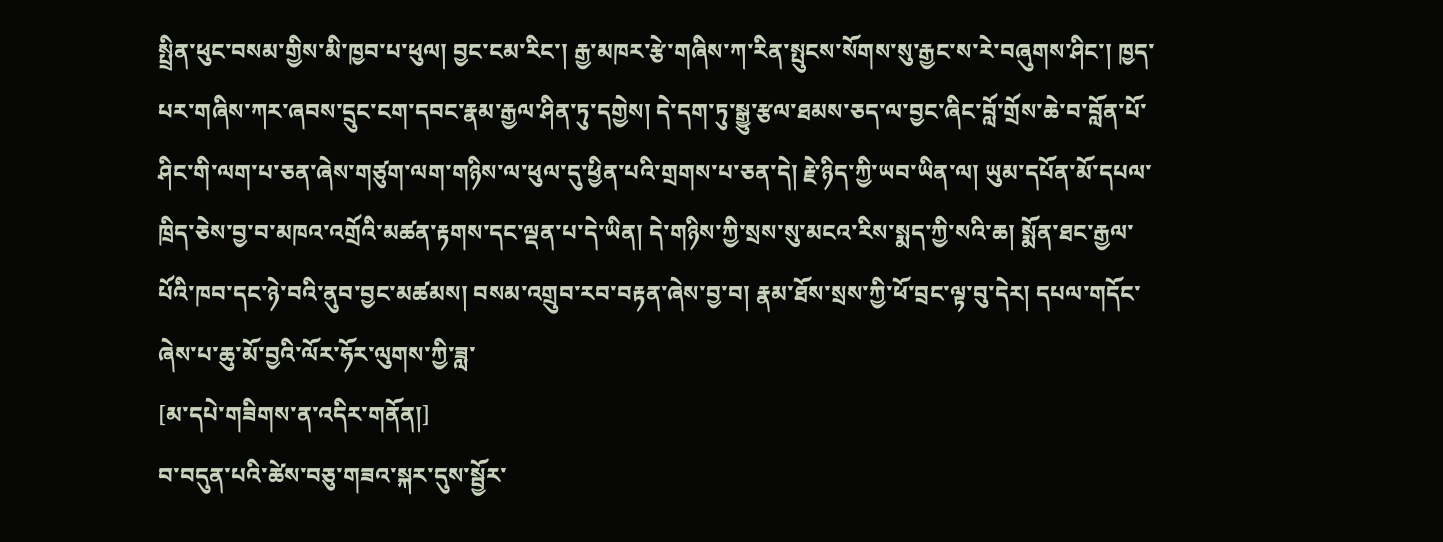སྤྲིན་ཕུང་བསམ་གྱིས་མི་ཁྱབ་པ་ཕུལ། བྱང་ངམ་རིང་། རྒྱ་མཁར་རྩེ་གཞིས་ཀ་རིན་སྤུངས་སོགས་སུ་རྒྱང་ས་རེ་བཞུགས་ཤིང་། ཁྱད་པར་གཞིས་ཀར་ཞབས་དྲུང་ངག་དབང་རྣམ་རྒྱལ་ཤིན་ཏུ་དགྱེས། དེ་དག་ཏུ་སྒྱུ་རྩལ་ཐམས་ཅད་ལ་བྱང་ཞིང་བློ་གྲོས་ཆེ་བ་བློན་པོ་ཤིང་གི་ལག་པ་ཅན་ཞེས་གཙུག་ལག་གཉིས་ལ་ཕུལ་དུ་ཕྱིན་པའི་གྲགས་པ་ཅན་དེ། རྗེ་ཉིད་ཀྱི་ཡབ་ཡིན་ལ། ཡུམ་དཔོན་མོ་དཔལ་ཁྲིད་ཅེས་བྱ་བ་མཁའ་འགྲོའི་མཚན་རྟགས་དང་ལྡན་པ་དེ་ཡིན། དེ་གཉིས་ཀྱི་སྲས་སུ་མངའ་རིས་སྨད་ཀྱི་སའི་ཆ། སྨོན་ཐང་རྒྱལ་པོའི་ཁབ་དང་ཉེ་བའི་ནུབ་བྱང་མཚམས། བསམ་འགྲུབ་རབ་བརྟན་ཞེས་བྱ་བ། རྣམ་ཐོས་སྲས་ཀྱི་ཕོ་བྲང་ལྟ་བུ་དེར། དཔལ་གདོང་ཞེས་པ་ཆུ་མོ་བྱའི་ལོར་ཧོར་ལུགས་ཀྱི་ཟླ་
[མ་དཔེ་གཟིགས་ན་འདིར་གནོན།]
བ་བདུན་པའི་ཚེས་བཅུ་གཟའ་སྐར་དུས་སྦྱོར་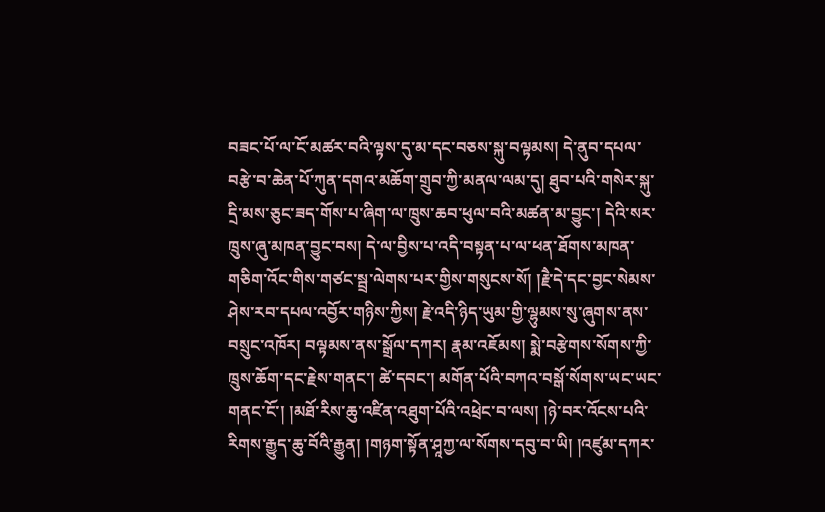བཟང་པོ་ལ་ངོ་མཚར་བའི་ལྟས་དུ་མ་དང་བཅས་སྐུ་བལྟམས། དེ་ནུབ་དཔལ་བརྩེ་བ་ཆེན་པོ་ཀུན་དགའ་མཆོག་གྲུབ་ཀྱི་མནལ་ལམ་དུ། ཐུབ་པའི་གསེར་སྐུ་དྲི་མས་ཅུང་ཟད་གོས་པ་ཞིག་ལ་ཁྲུས་ཆབ་ཕུལ་བའི་མཚན་མ་བྱུང་། དེའི་སར་ཁྲུས་ཞུ་མཁན་བྱུང་བས། དེ་ལ་བྱིས་པ་འདི་བསྟན་པ་ལ་ཕན་ཐོགས་མཁན་གཅིག་འོང་གིས་གཙང་སྦྲ་ལེགས་པར་གྱིས་གསུངས་སོ། །རྗཻ་དེ་དང་བྱང་སེམས་ཤེས་རབ་དཔལ་འབྱོར་གཉིས་ཀྱིས། རྗེ་འདི་ཉིད་ཡུམ་གྱི་ལྷུམས་སུ་ཞུགས་ནས་བསྲུང་འཁོར། བལྟམས་ནས་སྒྲོལ་དཀར། རྣམ་འཇོམས། སྨེ་བརྩེགས་སོགས་ཀྱི་ཁྲུས་ཆོག་དང་རྗེས་གནང་། ཚེ་དབང་། མགོན་པོའི་བཀའ་བསྒོ་སོགས་ཡང་ཡང་གནང་ངོ་། །མཐོ་རིས་ཆུ་འཛིན་འཐུག་པོའི་འཕྲེང་བ་ལས། །ཉེ་བར་འོངས་པའི་རིགས་རྒྱུད་ཆུ་བོའི་རྒྱུན། །གཉག་སྟོན་ཤཱཀྱ་ལ་སོགས་དབུ་བ་ཡི། །འཛུམ་དཀར་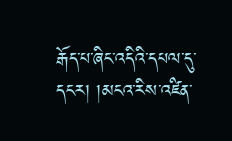རྒོད་པ་ཞིང་འདིའི་དཔལ་དུ་དངར། །མངའ་རིས་འཛིན་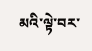མའི་ལྟེ་བར་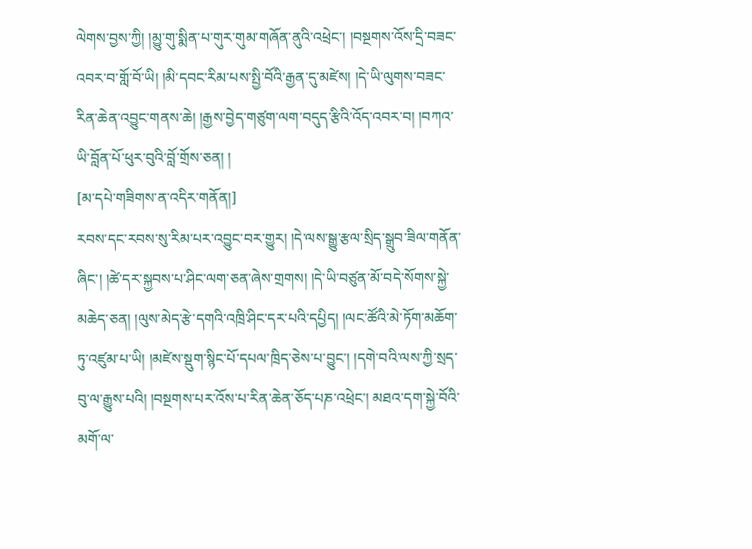ལེགས་བྱས་ཀྱི། །མྱུ་གུ་སྨིན་པ་གུར་གུམ་གཞོན་ནུའི་འཕྲེང་། །བསྔགས་འོས་དྲི་བཟང་འབར་བ་གློ་བོ་ཡི། །མི་དབང་རིམ་པས་སྤྱི་བོའི་རྒྱན་དུ་མཛེས། །དེ་ཡི་ལུགས་བཟང་རིན་ཆེན་འབྱུང་གནས་ཆེ། །རྒྱས་བྱེད་གཙུག་ལག་བདུད་རྩིའི་འོད་འབར་བ། །བཀའ་ཡི་བློན་པོ་ཕུར་བུའི་བློ་གྲོས་ཅན། །
[མ་དཔེ་གཟིགས་ན་འདིར་གནོན།]
རབས་དང་རབས་སུ་རིམ་པར་འབྱུང་བར་གྱུར། །དེ་ལས་སྒྱུ་རྩལ་སྲིད་སྒྲུབ་ཟིལ་གནོན་ཞིང་། །ཚེ་དར་སྐྱབས་པ་ཤིང་ལག་ཅན་ཞེས་གྲགས། །དེ་ཡི་བཙུན་མོ་བདེ་སོགས་སྐྱེ་མཆེད་ཅན། །ལུས་མེད་རྩེ་དགའི་འཁྲི་ཤིང་དར་པའི་དཔྱིད། །ལང་ཚོའི་མེ་ཏོག་མཆོག་ཏུ་འཛུམ་པ་ཡི། །མཛེས་སྡུག་སྙིང་པོ་དཔལ་ཁྲིད་ཅེས་པ་བྱུང་། །དགེ་བའི་ལས་ཀྱི་སྲད་བུ་ལ་རྒྱུས་པའི། །བསྔགས་པར་འོས་པ་རིན་ཆེན་ཅོད་པཎ་འཕྲེང་། མཐའ་དག་སྐྱེ་བོའི་མགོ་ལ་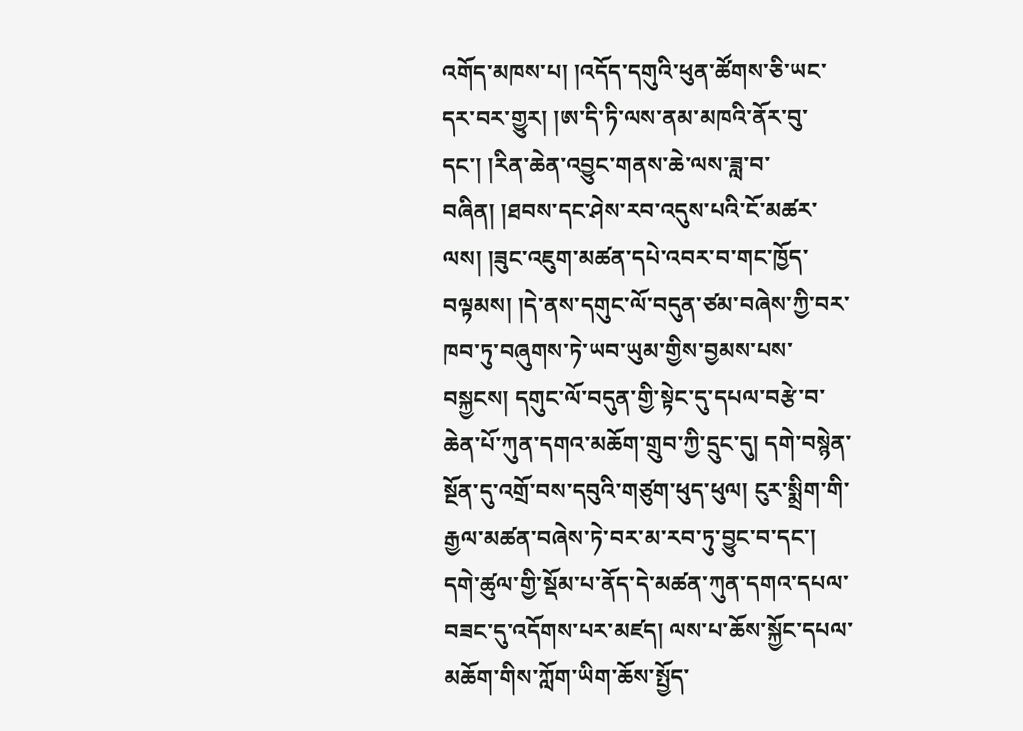འགོད་མཁས་པ། །འདོད་དགུའི་ཕུན་ཚོགས་ཅི་ཡང་དར་བར་གྱུར། །ཨ་དི་ཏི་ལས་ནམ་མཁའི་ནོར་བུ་དང་། །རིན་ཆེན་འབྱུང་གནས་ཆེ་ལས་ཟླ་བ་བཞིན། །ཐབས་དང་ཤེས་རབ་འདུས་པའི་ངོ་མཚར་ལས། །ཟུང་འཇུག་མཚན་དཔེ་འབར་བ་གང་ཁྱོད་བལྟམས། །དེ་ནས་དགུང་ལོ་བདུན་ཙམ་བཞེས་ཀྱི་བར་ཁབ་ཏུ་བཞུགས་ཏེ་ཡབ་ཡུམ་གྱིས་བྱམས་པས་བསྐྱངས། དགུང་ལོ་བདུན་གྱི་སྟེང་དུ་དཔལ་བརྩེ་བ་ཆེན་པོ་ཀུན་དགའ་མཆོག་གྲུབ་ཀྱི་དྲུང་དུ། དགེ་བསྙེན་སྔོན་དུ་འགྲོ་བས་དབུའི་གཙུག་ཕུད་ཕུལ། ངུར་སྨྲིག་གི་རྒྱལ་མཚན་བཞེས་ཏེ་བར་མ་རབ་ཏུ་བྱུང་བ་དང་། དགེ་ཚུལ་གྱི་སྡོམ་པ་ནོད་དེ་མཚན་ཀུན་དགའ་དཔལ་བཟང་དུ་འདོགས་པར་མཛད། ལས་པ་ཆོས་སྐྱོང་དཔལ་མཆོག་གིས་ཀློག་ཡིག་ཆོས་སྤྱོད་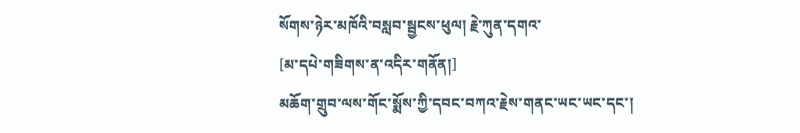སོགས་ཉེར་མཁོའི་བསླབ་སྦྱངས་ཕུལ། རྗེ་ཀུན་དགའ་
[མ་དཔེ་གཟིགས་ན་འདིར་གནོན།]
མཆོག་གྲུབ་ལས་གོང་སྨོས་ཀྱི་དབང་བཀའ་རྗེས་གནང་ཡང་ཡང་དང་།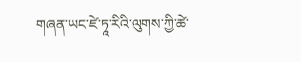གཞན་ཡང་ཛེ་ཏཱ་རིའི་ལུགས་ཀྱི་ཚེ་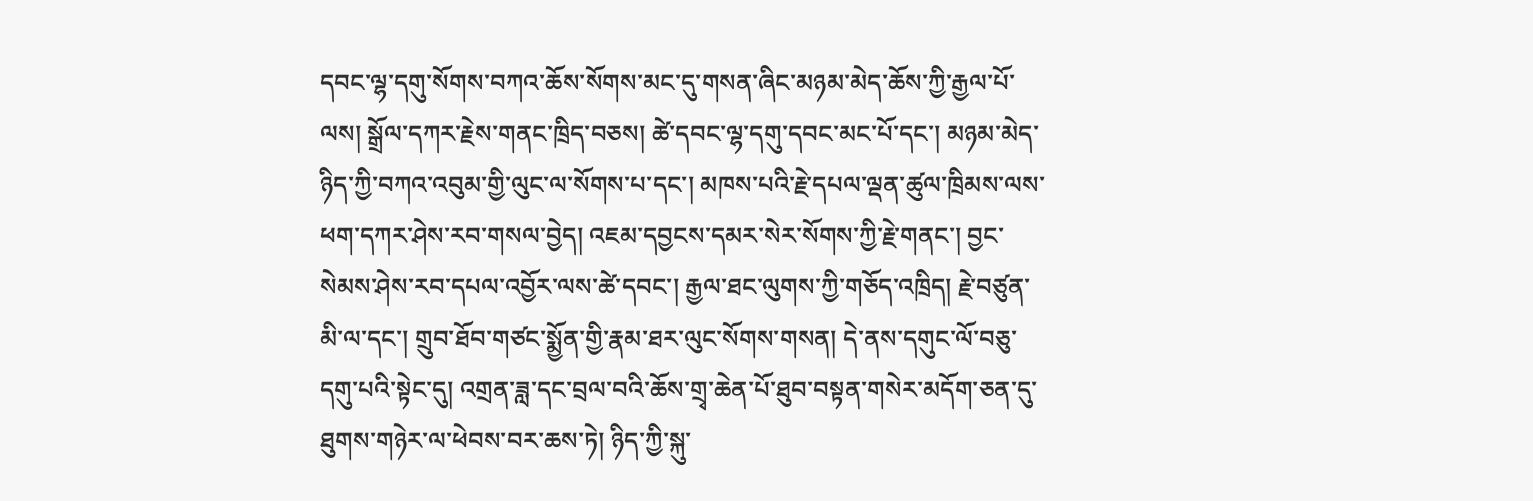དབང་ལྷ་དགུ་སོགས་བཀའ་ཆོས་སོགས་མང་དུ་གསན་ཞིང་མཉམ་མེད་ཆོས་ཀྱི་རྒྱལ་པོ་ལས། སྒྲོལ་དཀར་རྗེས་གནང་ཁྲིད་བཅས། ཚེ་དབང་ལྷ་དགུ་དབང་མང་པོ་དང་། མཉམ་མེད་ཉིད་ཀྱི་བཀའ་འབུམ་གྱི་ལུང་ལ་སོགས་པ་དང་། མཁས་པའི་རྗེ་དཔལ་ལྡན་ཚུལ་ཁྲིམས་ལས་ཕག་དཀར་ཤེས་རབ་གསལ་བྱེད། འཇམ་དབྱངས་དམར་སེར་སོགས་ཀྱི་རྗེ་གནང་། བྱང་སེམས་ཤེས་རབ་དཔལ་འབྱོར་ལས་ཚེ་དབང་། རྒྱལ་ཐང་ལུགས་ཀྱི་གཅོད་འཁྲིད། རྗེ་བཙུན་མི་ལ་དང་། གྲུབ་ཐོབ་གཙང་སྨྱོན་གྱི་རྣམ་ཐར་ལུང་སོགས་གསན། དེ་ནས་དགུང་ལོ་བཅུ་དགུ་པའི་སྟེང་དུ། འགྲན་ཟླ་དང་བྲལ་བའི་ཆོས་གྲྭ་ཆེན་པོ་ཐུབ་བསྟན་གསེར་མདོག་ཅན་དུ་ཐུགས་གཉེར་ལ་ཕེབས་བར་ཆས་ཏེ། ཉིད་ཀྱི་སྐུ་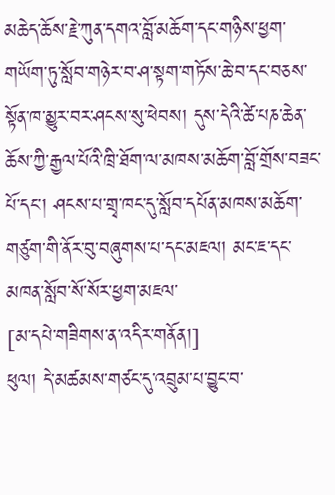མཆེད་ཆོས་རྗེ་ཀུན་དགའ་བློ་མཆོག་དང་གཉིས་ཕྱག་གཡོག་ཏུ་སློབ་གཉེར་བ་ཤ་སྟག་གཏོས་ཆེ་བ་དང་བཅས་སྟོན་ཁ་མྱུར་བར་ཤངས་སུ་ཕེབས། དུས་དེའི་ཚེ་པཎ་ཆེན་ཆོས་ཀྱི་རྒྱལ་པོའི་ཁྲི་ཐོག་ལ་མཁས་མཆོག་བློ་གྲོས་བཟང་པོ་དང་། ཤངས་པ་གྲྭ་ཁང་དུ་སློབ་དཔོན་མཁས་མཆོག་གཙུག་གི་ནོར་བུ་བཞུགས་པ་དང་མཇལ། མང་ཇ་དང་མཁན་སློབ་སོ་སོར་ཕྱག་མཇལ་
[མ་དཔེ་གཟིགས་ན་འདིར་གནོན།]
ཕུལ། དེ་མཚམས་གཙང་དུ་འབྲུམ་པ་བྱུང་བ་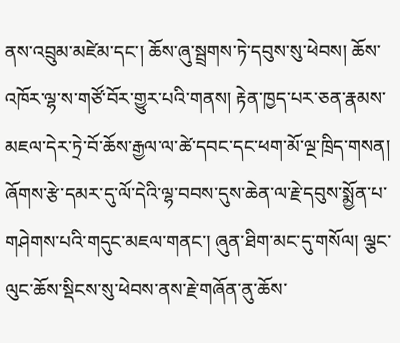ནས་འབྲུམ་མཛེམ་དང་། ཆོས་ཞུ་སྦྲགས་ཏེ་དབུས་སུ་ཕེབས། ཆོས་འཁོར་ལྷ་ས་གཙོ་བོར་གྱུར་པའི་གནས། རྟེན་ཁྱད་པར་ཅན་རྣམས་མཇལ་དེར་ཏྲེ་བོ་ཆོས་རྒྱལ་ལ་ཚེ་དབང་དང་ཕག་མོ་ལྔ་ཁྲིད་གསན། ཞོགས་རྩེ་དམར་དུ་ལོ་དེའི་ལྷ་བབས་དུས་ཆེན་ལ་རྗེ་དབུས་སྨྱོན་པ་གཤེགས་པའི་གདུང་མཇལ་གནང་། ཞུན་ཐིག་མང་དུ་གསོལ། ལྕང་ལུང་ཆོས་སྡིངས་སུ་ཕེབས་ནས་རྗེ་གཞོན་ནུ་ཆོས་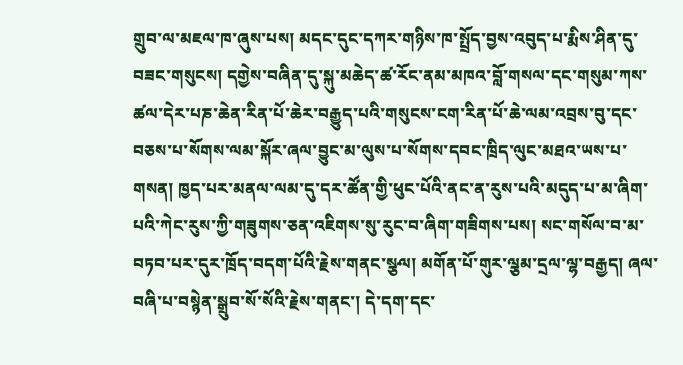གྲུབ་ལ་མཇལ་ཁ་ཞུས་པས། མདང་དུང་དཀར་གཉིས་ཁ་སྤྲོད་བྱས་འབུད་པ་རྨིས་ཤིན་དུ་བཟང་གསུངས། དགྱེས་བཞིན་དུ་སྐུ་མཆེད་ཚ་རོང་ནམ་མཁའ་བློ་གསལ་དང་གསུམ་ཀས་ཚལ་དེར་པཎ་ཆེན་རིན་པོ་ཆེར་བརྒྱུད་པའི་གསུངས་ངག་རིན་པོ་ཆེ་ལམ་འབྲས་བུ་དང་བཅས་པ་སོགས་ལམ་སྐོར་ཞལ་བྱུང་མ་ལུས་པ་སོགས་དབང་ཁྲིད་ལུང་མཐའ་ཡས་པ་གསན། ཁྱད་པར་མནལ་ལམ་དུ་དར་ཚོན་གྱི་ཕུང་པོའི་ནང་ན་རུས་པའི་མདུད་པ་མ་ཞིག་པའི་ཀེང་རུས་ཀྱི་གཟུགས་ཅན་འཇིགས་སུ་རུང་བ་ཞིག་གཟིགས་པས། སང་གསོལ་བ་མ་བཏབ་པར་དུར་ཁྲོད་བདག་པོའི་རྗེས་གནང་སྩལ། མགོན་པོ་གུར་ལྕམ་དྲལ་ལྷ་བརྒྱད། ཞལ་བཞི་པ་བསྙེན་སྒྲུབ་སོ་སོའི་རྗེས་གནང་། དེ་དག་དང་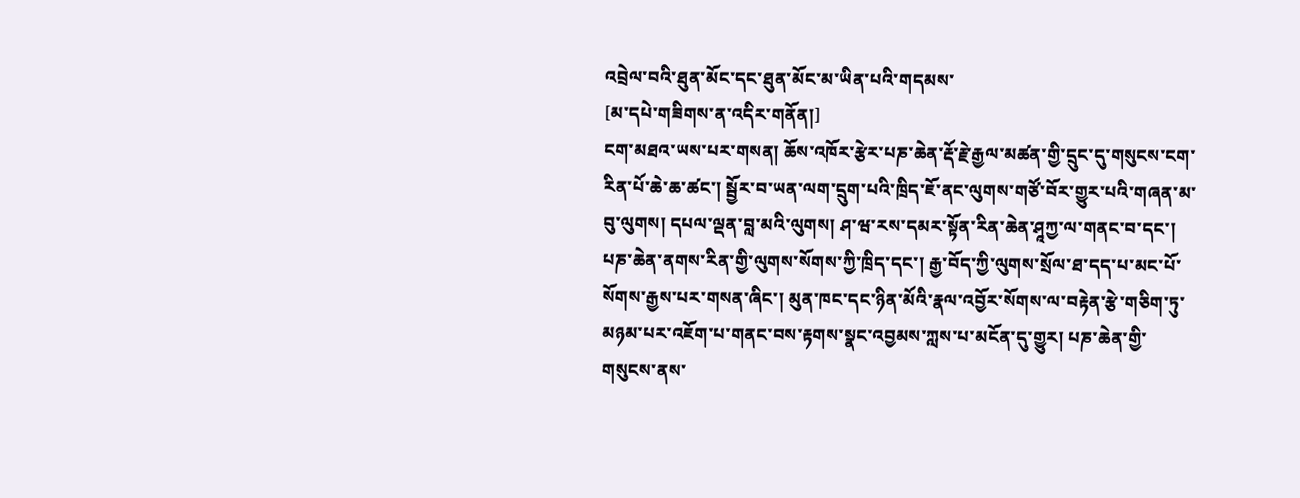འབྲེལ་བའི་ཐུན་མོང་དང་ཐུན་མོང་མ་ཡིན་པའི་གདམས་
[མ་དཔེ་གཟིགས་ན་འདིར་གནོན།]
ངག་མཐའ་ཡས་པར་གསན། ཆོས་འཁོར་རྩེར་པཎ་ཆེན་རྡོ་རྗེ་རྒྱལ་མཚན་གྱི་དྲུང་དུ་གསུངས་ངག་རིན་པོ་ཆེ་ཆ་ཚང་། སྦྱོར་བ་ཡན་ལག་དྲུག་པའི་ཁྲིད་ཇོ་ནང་ལུགས་གཙོ་བོར་གྱུར་པའི་གཞན་མ་བུ་ལུགས། དཔལ་ལྡན་བླ་མའི་ལུགས། ཤ་ཝ་རས་དམར་སྟོན་རིན་ཆེན་ཤཱཀྱ་ལ་གནང་བ་དང་། པཎ་ཆེན་ནགས་རིན་གྱི་ལུགས་སོགས་ཀྱི་ཁྲིད་དང་། རྒྱ་བོད་ཀྱི་ལུགས་སྲོལ་ཐ་དད་པ་མང་པོ་སོགས་རྒྱས་པར་གསན་ཞིང་། མུན་ཁང་དང་ཉིན་མོའི་རྣལ་འབྱོར་སོགས་ལ་བརྟེན་རྩེ་གཅིག་ཏུ་མཉམ་པར་འཇོག་པ་གནང་བས་རྟགས་སྣང་འབྱམས་ཀླས་པ་མངོན་དུ་གྱུར། པཎ་ཆེན་གྱི་གསུངས་ནས་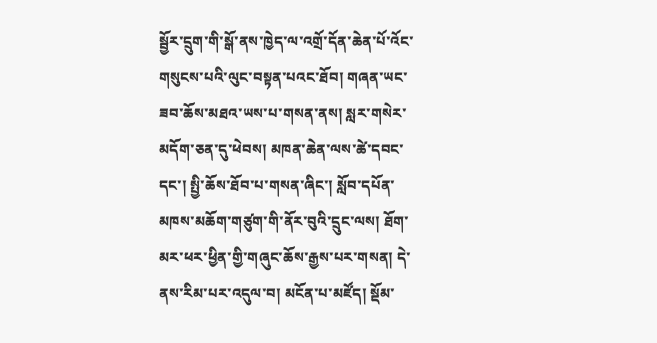སྦྱོར་དྲུག་གི་སྒོ་ནས་ཁྱེད་ལ་འགྲོ་དོན་ཆེན་པོ་འོང་གསུངས་པའི་ལུང་བསྟན་པའང་ཐོབ། གཞན་ཡང་ཟབ་ཆོས་མཐའ་ཡས་པ་གསན་ནས། སླར་གསེར་མདོག་ཅན་དུ་ཕེབས། མཁན་ཆེན་ལས་ཚེ་དབང་དང་། སྤྱི་ཆོས་ཐོབ་པ་གསན་ཞིང་། སློབ་དཔོན་མཁས་མཆོག་གཙུག་གི་ནོར་བུའི་དྲུང་ལས། ཐོག་མར་ཕར་ཕྱིན་གྱི་གཞུང་ཆོས་རྒྱས་པར་གསན། དེ་ནས་རིམ་པར་འདུལ་བ། མངོན་པ་མཛོད། སྡོམ་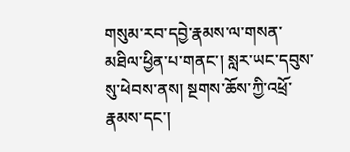གསུམ་རབ་དབྱེ་རྣམས་ལ་གསན་མཐིལ་ཕྱིན་པ་གནང་། སླར་ཡང་དབུས་སུ་ཕེབས་ནས། སྔགས་ཆོས་ཀྱི་འཕྲོ་རྣམས་དང་།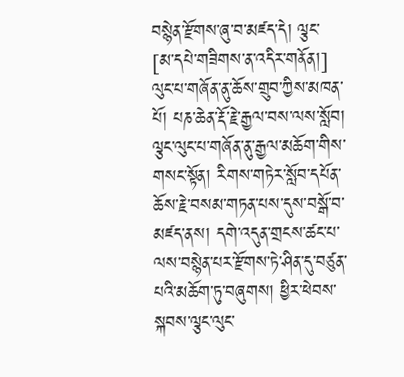བསྙེན་རྫོགས་ཞུ་བ་མཛད་དེ། ལྕང་
[མ་དཔེ་གཟིགས་ན་འདིར་གནོན།]
ལུང་པ་གཞོན་ནུ་ཆོས་གྲུབ་ཀྱིས་མཁན་པོ། པཎ་ཆེན་རྡོ་རྗེ་རྒྱལ་བས་ལས་སློབ། ལྕང་ལུང་པ་གཞོན་ནུ་རྒྱལ་མཆོག་གིས་གསང་སྟོན། རིགས་གཏེར་སློབ་དཔོན་ཆོས་རྗེ་བསམ་གཏན་པས་དུས་བསྒོ་བ་མཛད་ནས། དགེ་འདུན་གྲངས་ཚང་པ་ལས་བསྙེན་པར་རྫོགས་ཏེ་ཤིན་དུ་བཙུན་པའི་མཆོག་ཏུ་བཞུགས། ཕྱིར་ཕེབས་སྐབས་ལྕང་ལུང་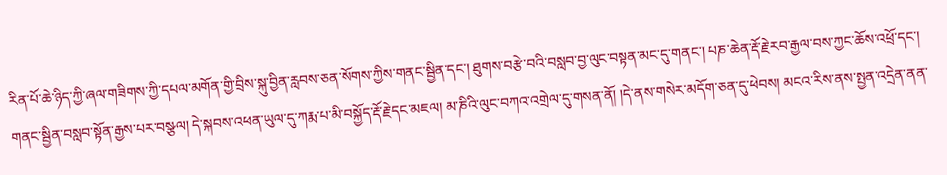རིན་པོ་ཆེ་ཉིད་ཀྱི་ཞལ་གཟིགས་ཀྱི་དཔལ་མགོན་གྱི་བྲིས་སྐུ་བྱིན་རླབས་ཅན་སོགས་ཀྱིས་གནང་སྦྱིན་དང་། ཐུགས་བརྩེ་བའི་བསླབ་བྱ་ལུང་བསྟན་མང་དུ་གནང་། པཎ་ཆེན་རྡོ་རྗེ་རབ་རྒྱལ་བས་ཀྱང་ཆོས་འཕྲོ་དང་། གནང་སྦྱིན་བསླབ་སྟོན་རྒྱས་པར་བསྩལ། དེ་སྐབས་འཕན་ཡུལ་དུ་ཀརྨ་པ་མི་བསྐྱོད་རྡོ་རྗེ་དང་མཇལ། མ་ཎིའི་ལུང་བཀའ་འགྲེལ་དུ་གསན་ནོ། །དེ་ནས་གསེར་མདོག་ཅན་དུ་ཕེབས། མངའ་རིས་ནས་སྤྱན་འདྲེན་ནན་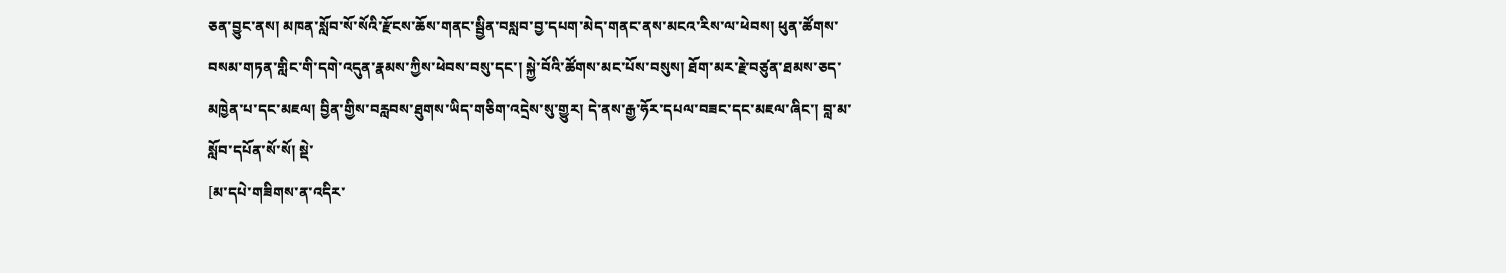ཅན་བྱུང་ནས། མཁན་སློབ་སོ་སོའི་རྫོངས་ཆོས་གནང་སྦྱིན་བསླབ་བྱ་དཔག་མེད་གནང་ནས་མངའ་རིས་ལ་ཕེབས། ཕུན་ཚོགས་བསམ་གཏན་གླིང་གི་དགེ་འདུན་རྣམས་ཀྱིས་ཕེབས་བསུ་དང་། སྐྱེ་བོའི་ཚོགས་མང་པོས་བསུས། ཐོག་མར་རྗེ་བཙུན་ཐམས་ཅད་མཁྱེན་པ་དང་མཇལ། བྱིན་གྱིས་བརླབས་ཐུགས་ཡིད་གཅིག་འདྲེས་སུ་གྱུར། དེ་ནས་རྒྱ་ཧོར་དཔལ་བཟང་དང་མཇལ་ཞིང་། བླ་མ་སློབ་དཔོན་སོ་སོ། སྡེ་
[མ་དཔེ་གཟིགས་ན་འདིར་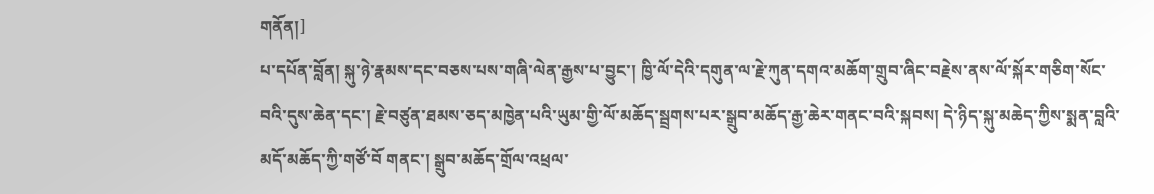གནོན།]
པ་དཔོན་བློན། སྐུ་ཉེ་རྣམས་དང་བཅས་པས་གཞི་ལེན་རྒྱས་པ་བྱུང་། ཁྱི་ལོ་དེའི་དགུན་ལ་རྗེ་ཀུན་དགའ་མཆོག་གྲུབ་ཞིང་བརྗེས་ནས་ལོ་སྐོར་གཅིག་སོང་བའི་དུས་ཆེན་དང་། རྗེ་བཙུན་ཐམས་ཅད་མཁྱེན་པའི་ཡུམ་གྱི་ལོ་མཆོད་སྦྲགས་པར་སྒྲུབ་མཆོད་རྒྱ་ཆེར་གནང་བའི་སྐབས། དེ་ཉིད་སྐུ་མཆེད་ཀྱིས་སྨན་བླའི་མདོ་མཆོད་ཀྱི་གཙོ་བོ གནང་། སྒྲུབ་མཆོད་གྲོལ་འཕྲལ་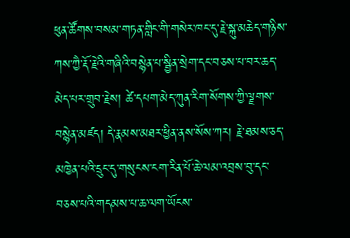ཕུན་ཚོགས་བསམ་གཏན་གླིང་གི་གསེར་ཁང་དུ་རྗེ་སྐུ་མཆེད་གཉིས་ཀས་ཀྱཻ་རྡོ་རྗེའི་གཞིའི་བསྙེན་པ་སྦྱིན་སྲེག་དང་བཅས་པ་བར་ཆད་མེད་པར་གྲུབ་རྗེས། ཚེ་དཔག་མེད་ཀུན་རིག་སོགས་ཀྱི་ལྗགས་བསྙེན་མཛད། དེ་རྣམས་མཐར་ཕྱིན་ནས་སོས་ཀར། རྗེ་ཐམས་ཅད་མཁྱེན་པའི་དྲུང་དུ་གསུངས་ངག་རིན་པོ་ཆེ་ལམ་འབྲས་བུ་དང་བཅས་པའི་གདམས་པ་ཆ་ལག་ཡོངས་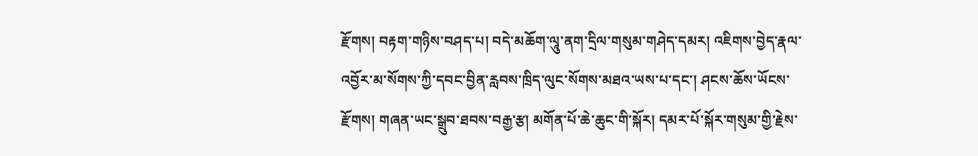རྫོགས། བརྟག་གཉིས་བཤད་པ། བདེ་མཆོག་ལཱུ་ནག་དྲིལ་གསུམ་གཤེད་དམར། འཇིགས་བྱེད་རྣལ་འབྱོར་མ་སོགས་ཀྱི་དབང་བྱིན་རླབས་ཁྲིད་ལུང་སོགས་མཐའ་ཡས་པ་དང་། ཤངས་ཆོས་ཡོངས་རྫོགས། གཞན་ཡང་སྒྲུབ་ཐབས་བརྒྱ་རྩ། མགོན་པོ་ཆེ་ཆུང་གི་སྐོར། དམར་པོ་སྐོར་གསུམ་གྱི་རྗེས་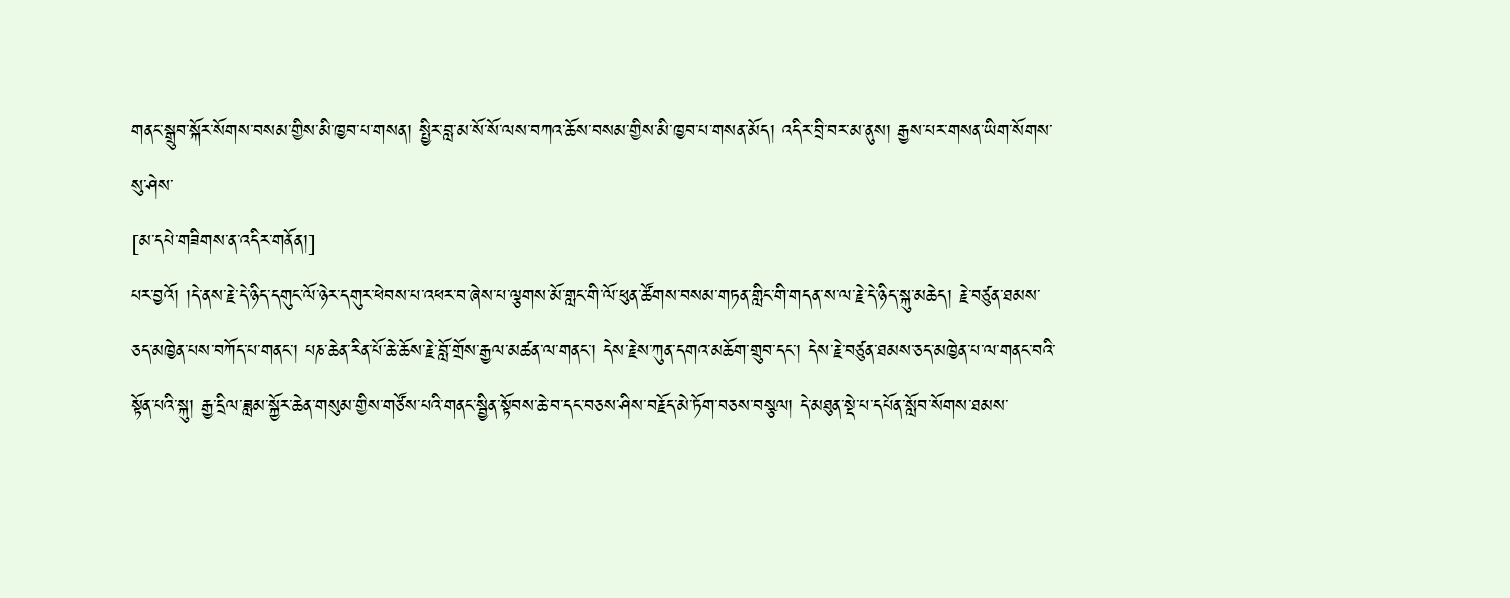གནང་སྒྲུབ་སྐོར་སོགས་བསམ་གྱིས་མི་ཁྱབ་པ་གསན། སྤྱིར་བླ་མ་སོ་སོ་ལས་བཀའ་ཆོས་བསམ་གྱིས་མི་ཁྱབ་པ་གསན་མོད། འདིར་བྲི་བར་མ་ནུས། རྒྱས་པར་གསན་ཡིག་སོགས་སུ་ཤེས་
[མ་དཔེ་གཟིགས་ན་འདིར་གནོན།]
པར་བྱའོ། །དེ་ནས་རྗེ་དེ་ཉིད་དགུང་ལོ་ཉེར་དགུར་ཕེབས་པ་འཕར་བ་ཞེས་པ་ལྕགས་མོ་གླང་གི་ལོ་ཕུན་ཚོགས་བསམ་གཏན་གླིང་གི་གདན་ས་ལ་རྗེ་དེ་ཉིད་སྐུ་མཆེད། རྗེ་བཙུན་ཐམས་ཅད་མཁྱེན་པས་བཀོད་པ་གནང་། པཎ་ཆེན་རིན་པོ་ཆེ་ཆོས་རྗེ་བློ་གྲོས་རྒྱལ་མཚན་ལ་གནང་། དེས་རྗེས་ཀུན་དགའ་མཆོག་གྲུབ་དང་། དེས་རྗེ་བཙུན་ཐམས་ཅད་མཁྱེན་པ་ལ་གནང་བའི་སྟོན་པའི་སྐུ། རྒྱ་དྲིལ་ཟླམ་སྐྱོར་ཆེན་གསུམ་གྱིས་གཙོས་པའི་གནང་སྦྱིན་སྟོབས་ཆེ་བ་དང་བཅས་ཤིས་བརྗོད་མེ་ཏོག་བཅས་བསྩལ། དེ་མཐུན་སྡེ་པ་དཔོན་སློབ་སོགས་ཐམས་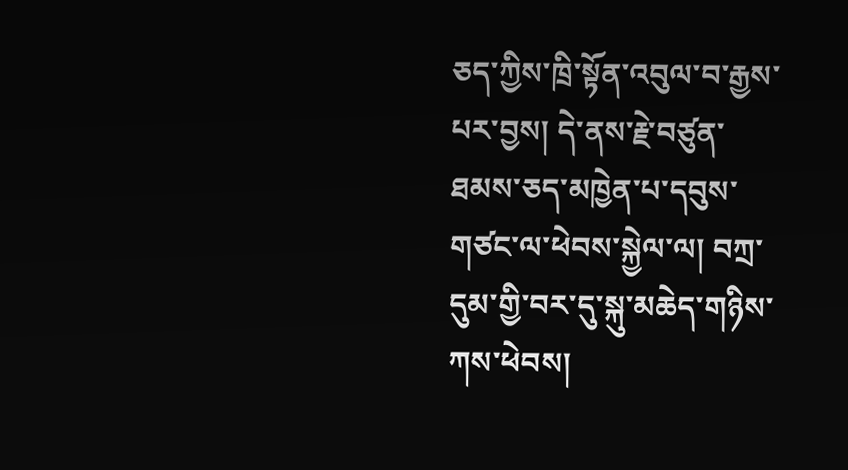ཅད་ཀྱིས་ཁྲི་སྟོན་འབུལ་བ་རྒྱས་པར་བྱས། དེ་ནས་རྗེ་བཙུན་ཐམས་ཅད་མཁྱེན་པ་དབུས་གཙང་ལ་ཕེབས་སྐྱེལ་ལ། བཀྲ་དུམ་གྱི་བར་དུ་སྐུ་མཆེད་གཉིས་ཀས་ཕེབས།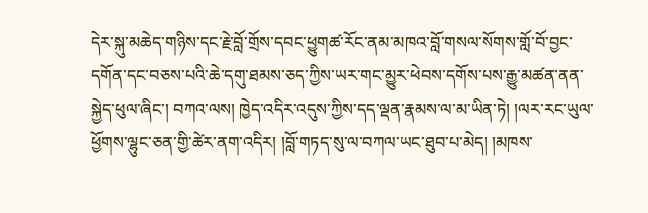དེར་སྐུ་མཆེད་གཉིས་དང་རྗེ་བློ་གྲོས་དབང་ཕྱུགཚ་རོང་ནམ་མཁའ་བློ་གསལ་སོགས་གློ་བོ་བྱང་དགོན་དང་བཅས་པའི་ཆེ་དགུ་ཐམས་ཅད་ཀྱིས་ཡར་གང་མྱུར་ཕེབས་དགོས་པས་རྒྱུ་མཚན་ནན་སྐྱེད་ཕུལ་ཞིང་། བཀའ་ལས། ཁྱེད་འདིར་འདུས་ཀྱིས་དད་ལྡན་རྣམས་ལ་མ་ཡིན་ཏེ། །ལར་རང་ཡུལ་ཕྱོགས་ལྷུང་ཅན་གྱི་ཚེར་ནག་འདིར། །བློ་གཏད་སུ་ལ་བཀལ་ཡང་ཐུབ་པ་མེད། །མཁས་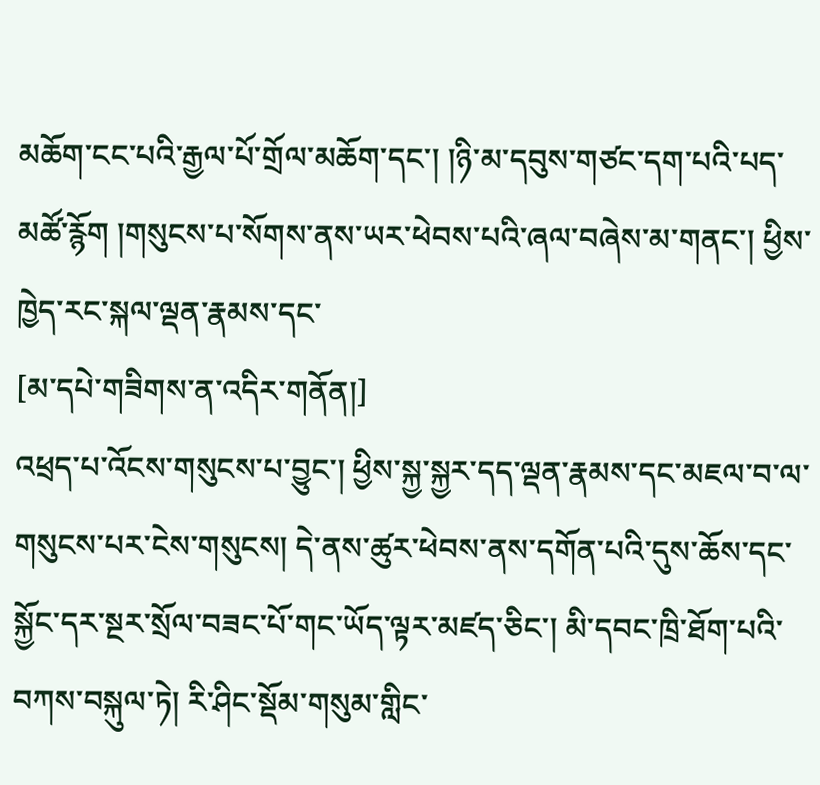མཆོག་ངང་པའི་རྒྱལ་པོ་གྲོལ་མཆོག་དང་། །ཉི་མ་དབུས་གཙང་དག་པའི་པད་མཚོ་རྙོག །གསུངས་པ་སོགས་ནས་ཡར་ཕེབས་པའི་ཞལ་བཞེས་མ་གནང་། ཕྱིས་ཁྱེད་རང་སྐལ་ལྡན་རྣམས་དང་
[མ་དཔེ་གཟིགས་ན་འདིར་གནོན།]
འཕྲད་པ་འོངས་གསུངས་པ་བྱུང་། ཕྱིས་སྐྱ་སྐྱར་དད་ལྡན་རྣམས་དང་མཇལ་བ་ལ་གསུངས་པར་ངེས་གསུངས། དེ་ནས་ཚུར་ཕེབས་ནས་དགོན་པའི་དུས་ཆོས་དང་སྐྱོང་དར་སྔར་སྲོལ་བཟང་པོ་གང་ཡོད་ལྟར་མཛད་ཅིང་། མི་དབང་ཁྲི་ཐོག་པའི་བཀས་བསྐུལ་ཏེ། རི་ཤིང་སྡོམ་གསུམ་གླིང་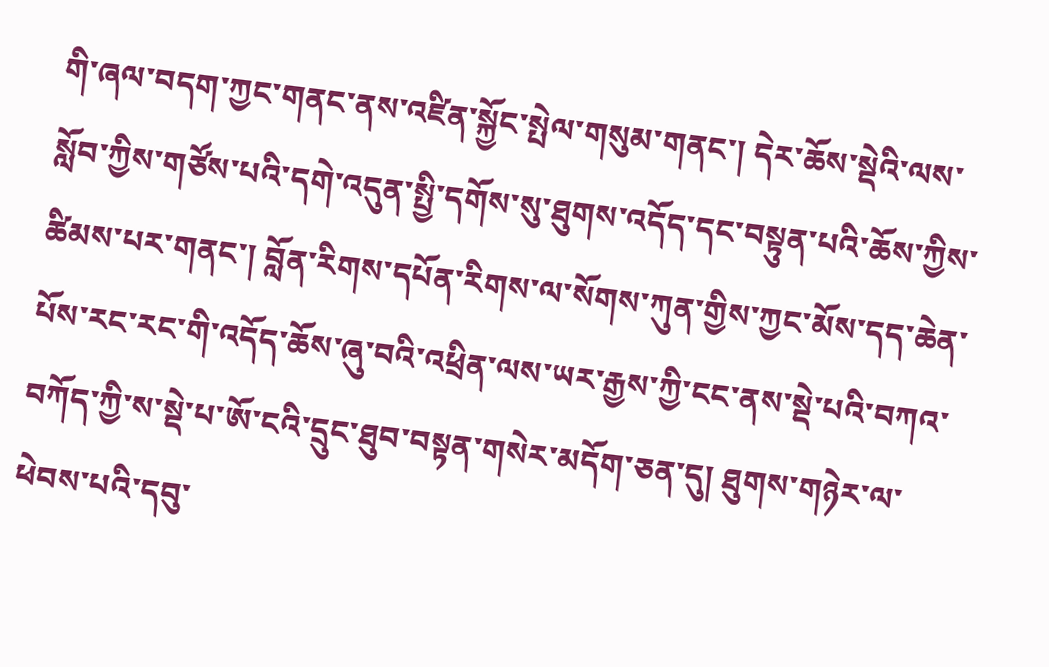གི་ཞལ་བདག་ཀྱང་གནང་ནས་འཛིན་སྐྱོང་སྤེལ་གསུམ་གནང་། དེར་ཆོས་སྡེའི་ལས་སློབ་ཀྱིས་གཙོས་པའི་དགེ་འདུན་སྤྱི་དགོས་སུ་ཐུགས་འདོད་དང་བསྟུན་པའི་ཆོས་ཀྱིས་ཚིམས་པར་གནང་། བློན་རིགས་དཔོན་རིགས་ལ་སོགས་ཀུན་གྱིས་ཀྱང་མོས་དད་ཆེན་པོས་རང་རང་གི་འདོད་ཆོས་ཞུ་བའི་འཕྲིན་ལས་ཡར་རྒྱས་ཀྱི་ངང་ནས་སྡེ་པའི་བཀའ་བཀོད་ཀྱི་ས་སྡེ་པ་ཨོ་ངའི་དྲུང་ཐུབ་བསྟན་གསེར་མདོག་ཅན་དུ། ཐུགས་གཉེར་ལ་ཕེབས་པའི་དབུ་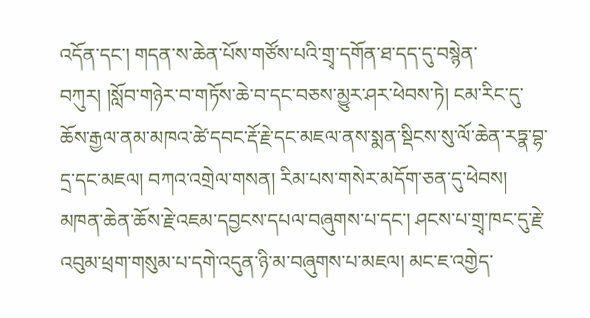འདོན་དང་། གདན་ས་ཆེན་པོས་གཙོས་པའི་གྲྭ་དགོན་ཐ་དད་དུ་བསྙེན་བཀུར། །སློབ་གཉེར་བ་གཏོས་ཆེ་བ་དང་བཅས་མྱུར་ཤར་ཕེབས་ཏེ། ངམ་རིང་དུ་ཆོས་རྒྱལ་ནམ་མཁའ་ཚེ་དབང་རྡོ་རྗེ་དང་མཇལ་ནས་སྨན་སྡིངས་སུ་ལོ་ཆེན་རཏྣ་བྷ་དྲ་དང་མཇལ། བཀའ་འགྲེལ་གསན། རིམ་པས་གསེར་མདོག་ཅན་དུ་ཕེབས། མཁན་ཆེན་ཆོས་རྗེ་འཇམ་དབྱངས་དཔལ་བཞུགས་པ་དང་། ཤངས་པ་གྲྭ་ཁང་དུ་རྗེ་འབུམ་ཕྲག་གསུམ་པ་དགེ་འདུན་ཉི་མ་བཞུགས་པ་མཇལ། མང་ཇ་འགྱེད་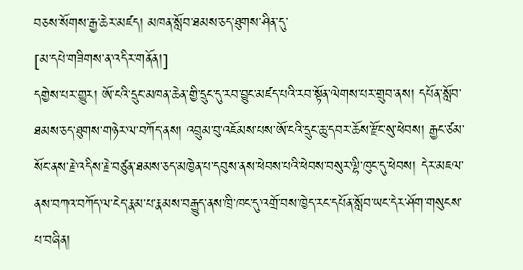བཅས་སོགས་རྒྱ་ཆེར་མཛད། མཁན་སློབ་ཐམས་ཅད་ཐུགས་ཤིན་དུ་
[མ་དཔེ་གཟིགས་ན་འདིར་གནོན།]
དགྱེས་པར་གྱུར། ཨོ་ངའི་དྲུང་མཁན་ཆེན་གྱི་དྲུང་དུ་རབ་བྱུང་མཛད་པའི་རབ་སྟོན་ལེགས་པར་གྲུབ་ནས། དཔོན་སློབ་ཐམས་ཅད་ཐུགས་གཉེར་ལ་བཀོད་ནས། འབྲུམ་བུ་འཇོམས་པས་ཨོ་ངའི་དྲུང་ཆུ་དབར་ཆོས་རྫོང་སུ་ཕེབས། རྒྱང་ཙམ་སོང་ནས་རྗེ་འདིས་རྗེ་བཙུན་ཐམས་ཅད་མཁྱེན་པ་དབུས་ནས་ཕེབས་པའི་ཕེབས་བསུར་ལྷི་ཁུང་དུ་ཕེབས། དེར་མཇལ་ནས་བཀའ་བཀོད་ལ་ངེད་རྣམ་པ་རྣམས་བརྒྱུད་ནས་ཁྲི་ཁང་དུ་འགྲོ་བས་ཁྱེད་རང་དཔོན་སློབ་ཡང་དེར་ཤོག་གསུངས་པ་བཞིན།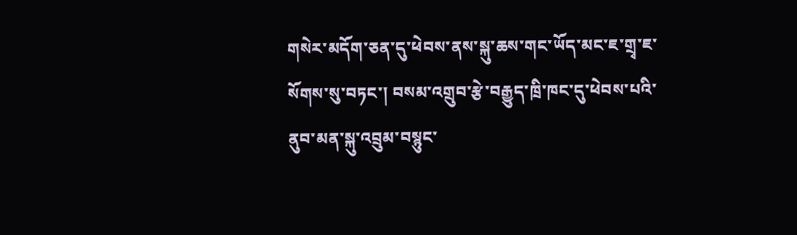གསེར་མདོག་ཅན་དུ་ཕེབས་ནས་སྐུ་ཆས་གང་ཡོད་མང་ཇ་གྲྭ་ཇ་སོགས་སུ་བཏང་། བསམ་འགྲུབ་རྩེ་བརྒྱུད་ཁྲི་ཁང་དུ་ཕེབས་པའི་ནུབ་མན་སྐུ་འབྲུམ་བསྙུང་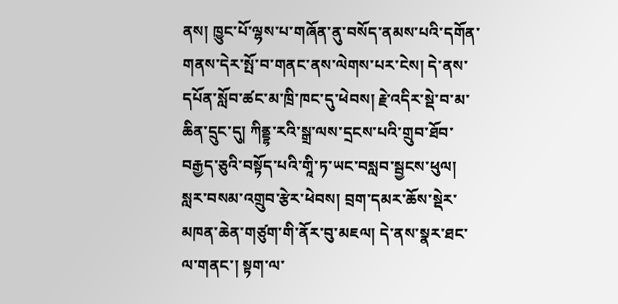ནས། ཁྱུང་པོ་ལྷས་པ་གཞོན་ནུ་བསོད་ནམས་པའི་དགོན་གནས་དེར་སྤོ་བ་གནང་ནས་ལེགས་པར་ངེས། དེ་ནས་དཔོན་སློབ་ཚང་མ་ཁྲི་ཁང་དུ་ཕེབས། རྗེ་འདིར་སྡེ་བ་མ་ཆིན་དྲུང་དུ། ཀིནྡྷ་རའི་སྒྲ་ལས་དྲངས་པའི་གྲུབ་ཐོབ་བརྒྱད་ཅུའི་བསྟོད་པའི་གཱི་ཏ་ཡང་བསླབ་སྦྱངས་ཕུལ། སླར་བསམ་འགྲུབ་རྩེར་ཕེབས། བྲག་དམར་ཆོས་སྡེར་མཁན་ཆེན་གཙུག་གི་ནོར་བུ་མཇལ། དེ་ནས་སྣར་ཐང་ལ་གནང་། སྟག་ལ་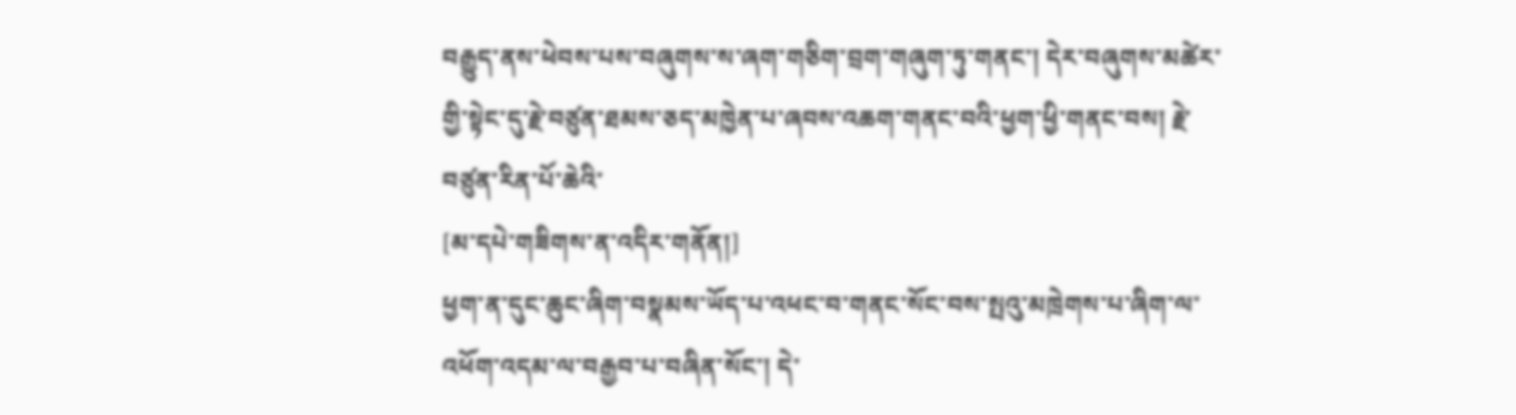བརྒྱུད་ནས་ཕེབས་པས་བཞུགས་ས་ཞག་གཅིག་བྲག་གཞུག་ཏུ་གནང་། དེར་བཞུགས་མཚེར་གྱི་སྟེང་དུ་རྗེ་བཙུན་ཐམས་ཅད་མཁྱེན་པ་ཞབས་འཆག་གནང་བའི་ཕྱག་ཕྱི་གནང་བས། རྗེ་བཙུན་རིན་པོ་ཆེའི་
[མ་དཔེ་གཟིགས་ན་འདིར་གནོན།]
ཕྱག་ན་དུང་ཆུང་ཞིག་བསྣམས་ཡོད་པ་འཕང་བ་གནང་སོང་བས་སྤའུ་མཁྲེགས་པ་ཞིག་ལ་འཕོག་འདམ་ལ་བརྒྱབ་པ་བཞིན་སོང་། དེ་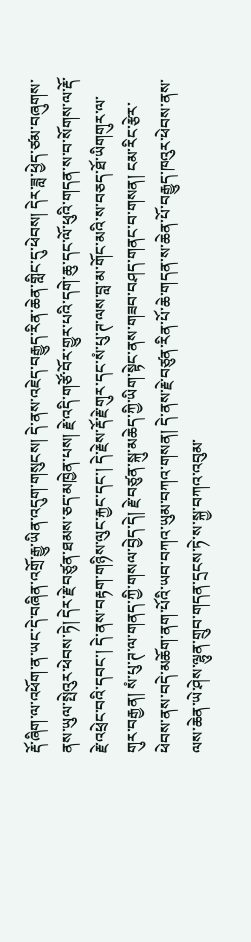རྡོ་ཞིག་ལ་འཕོག་ན་ཡང་དེ་བཞིན་འགྲོ་རྒྱུ་ཡིན་འདུག་གསུངས། དེ་ནས་འཇེད་བརྒྱུད་རིན་ཆེན་གླིང་དུ་ཕེབས། དེར་ཟླ་ཕྱེད་ཙམ་བཞུགས་ནས་ཡུལ་སྤེའུར་ཕེབས་ཏེ། དེར་རྗེ་བཙུན་ཐམས་ཅད་མཁྱེན་པས། རྗེ་འདི་གཙོ་བོར་གྱུར་པའི་དགེ་ཆུ་དང་ལོ་ཕུའི་གདན་ས་བ་སོགས་ལ་རྡོ་རྗེ་འཕྲེང་བའི་དབང་། དེ་ནས་བརྟག་གཉིས་ལུང་རྐྱང་དང་། དེ་རྗེས་རྡོ་རྗེ་གུར་དང་སཾ་པུ་ཊ་ལས་བླ་མ་གོང་མའི་ས་བཅད་ཐོ་ཡིགགུར་ལ་གུར་བརྒྱན། སཾ་པུ་ཊ་ལ་གནད་ཀྱི་གསལ་བྱེད་དེ། རྗེ་བཙུན་སྐུ་མཆེད་ཀྱི་ཡིག་སྟེང་ནས་གཟབ་བཤད་གནང་བ་གསན། ངམ་རིང་རྩེར་ཕེབས་ནས་བདེ་མཆོག་ནག་པོའི་ཡབ་བཀའ་ཡུམ་བཀའ་གསན། དེ་ནས་རྗེ་བཙུན་རིན་པོ་ཆེ་གདན་ས་ཆེན་པོ་བརྒྱུད་ཁའུར་ཕེབས་ནས་ལས་ཆེན་ཡེ་ཤེས་ལྷུན་གྲུབ་གདན་དྲངས་ཏེ་ས་སྐྱ་བཀའ་འབུམ་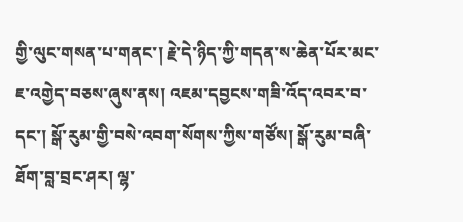གྱི་ལུང་གསན་པ་གནང་། རྗེ་དེ་ཉིད་ཀྱི་གདན་ས་ཆེན་པོར་མང་ཇ་འགྱེད་བཅས་ཞུས་ནས། འཇམ་དབྱངས་གཟི་འོད་འབར་བ་དང་། སྒོ་རུམ་གྱི་བསེ་འབག་སོགས་ཀྱིས་གཙོས། སྒོ་རུམ་བཞི་ཐོག་བླ་བྲང་ཤར། ལྷ་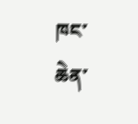ཁང་ཆེན་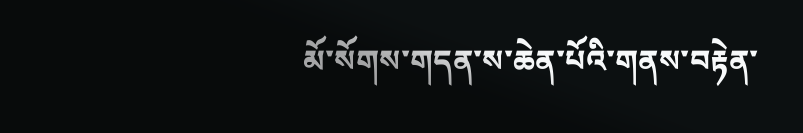མོ་སོགས་གདན་ས་ཆེན་པོའི་གནས་བརྟེན་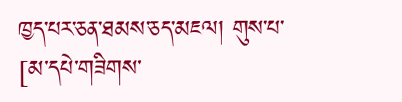ཁྱད་པར་ཅན་ཐམས་ཅད་མཇལ། གུས་པ་
[མ་དཔེ་གཟིགས་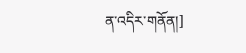ན་འདིར་གནོན།]